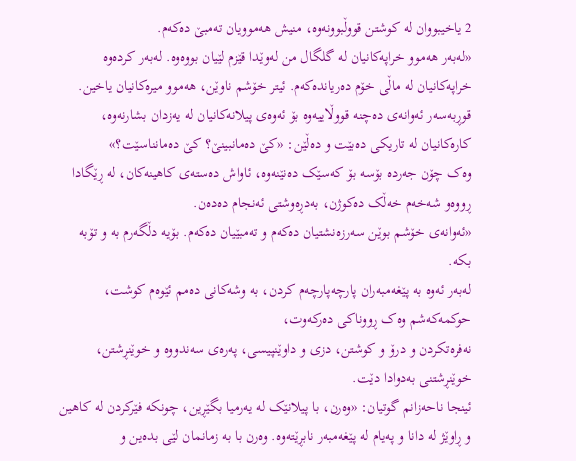2 یاخیبووان لە کوشتن قووڵبوونەوە، منیش هەموویان تەمبێ دەکەم.
«لەبەر هەموو خراپەکانیان لە گلگال من لەوێدا قێزم لێیان بووەوە. لەبەر کردەوە خراپەکانیان لە ماڵی خۆم دەریاندەکەم. ئیتر خۆشم ناوێن، هەموو میرەکانیان یاخین.
قوڕبەسەر ئەوانەی دەچنە قووڵاییەوە بۆ ئەوەی پیلانەکانیان لە یەزدان بشارنەوە، کارەکانیان لە تاریکی دەبێت و دەڵێن: «کێ دەمانبینێ؟ کێ دەمانناسێت؟»
وەک چۆن جەردە بۆسە بۆ کەسێک دەنێنەوە، ئاواش دەستەی کاهینەکان، لە ڕێگادا ڕووەو شەخەم خەڵک دەکوژن، بەدڕەوشتی ئەنجام دەدەن.
«ئەوانەی خۆشم بوێن سەرزەنشتیان دەکەم و تەمبێیان دەکەم. بۆیە دڵگەرم بە و تۆبە بکە.
لەبەر ئەوە بە پێغەمبەران پارچەپارچەم کردن، بە وشەکانی دەمم ئێوەم کوشت، حوکمەکەشم وەک ڕووناکی دەرکەوت،
نەفرەتکردن و درۆ و کوشتن، دزی و داوێنپیسی، پەرەی سەندووە و خوێنڕشتن، خوێنڕشتنی بەدوادا دێت.
ئینجا ناحەزانم گوتیان: «وەرن، با پیلانێک لە یەرمیا بگێڕین، چونکە فێرکردن لە کاهین و ڕاوێژ لە دانا و پەیام لە پێغەمبەر نابڕێتەوە. وەرن با بە زمانمان لێی بدەین و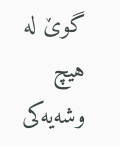گوێ لە هیچ وشەیەکی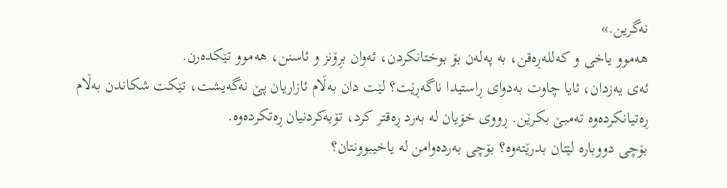نەگرین.»
هەموو یاخی و کەللەڕەقن، بە پەلەن بۆ بوختانکردن، ئەوان بڕۆنز و ئاسنن، هەموو تێکدەرن.
ئەی یەزدان، ئایا چاوت بەدوای ڕاستیدا ناگەڕێت؟ لێت دان بەڵام ئازاریان پێ نەگەیشت، تێکت شکاندن بەڵام ڕەتیانکردەوە تەمبێ بکرێن. ڕووی خۆیان لە بەرد ڕەقتر کرد، تۆبەکردنیان ڕەتکردەوە.
بۆچی دووبارە لێتان بدرێتەوە؟ بۆچی بەردەوامن لە یاخیبوونتان؟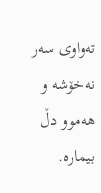تەواوی سەر نەخۆشە و هەموو دڵ بیمارە.